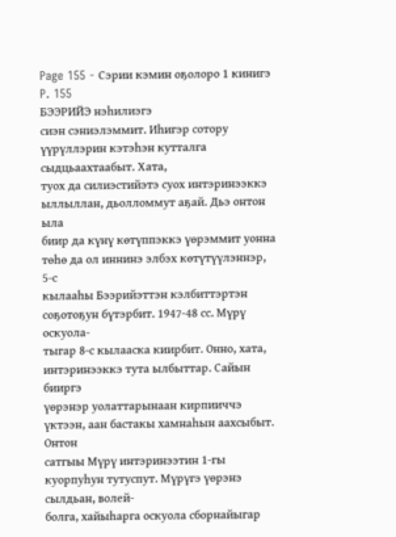Page 155 - Сэрии кэмин оҕолоро 1 кинигэ
P. 155
БЭЭРИЙЭ нэһилиэгэ
сиэн сэниэлэммит. Иһигэр сотору үүрүллэрин кэтэһэн кутталга сыдцьаахтаабыт. Хата,
туох да силиэстийэтэ суох интэринээккэ ыллыллан, дьолломмут аҕай. Дьэ онтон ыла
биир да күнү көтүппэккэ үөрэммит уонна төһө да ол иннинэ элбэх көтүтүүлэннэр, 5-с
кылааһы Бээрийэттэн кэлбиттэртэн соҕотоҕун бүтэрбит. 1947-48 сс. Мүрү оскуола-
тыгар 8-с кылааска киирбит. Онно, хата, интэринээккэ тута ылбыттар. Сайын бииргэ
үөрэнэр уолаттарынаан кирпииччэ үктээн, аан бастакы хамнаһын аахсыбыт. Онтон
сатгыы Мүрү интэринээтин 1-гы куорпуһун тутуспут. Мүрүгэ үөрэнэ сылдьан, волей-
болга, хайыһарга оскуола сборнайыгар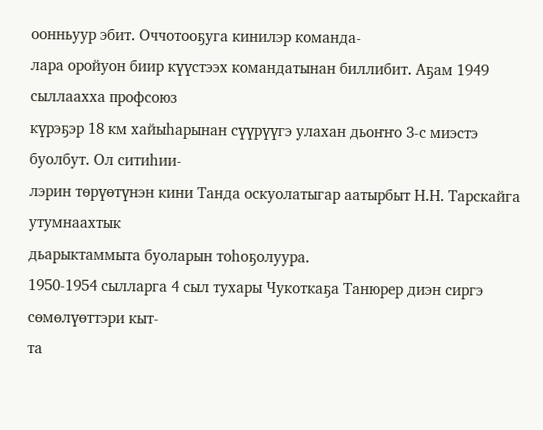оонньуур эбит. Оччотооҕуга кинилэр команда-
лара оройуон биир күүстээх командатынан биллибит. Аҕам 1949 сыллаахха профсоюз
күрэҕэр 18 км хайыһарынан сүүрүүгэ улахан дьоҥҥо 3-с миэстэ буолбут. Ол ситиһии-
лэрин төрүөтүнэн кини Танда оскуолатыгар аатырбыт Н.Н. Тарскайга утумнаахтык
дьарыктаммыта буоларын тоһоҕолуура.
1950-1954 сылларга 4 сыл тухары Чукоткаҕа Танюрер диэн сиргэ сөмөлүөттэри кыт-
та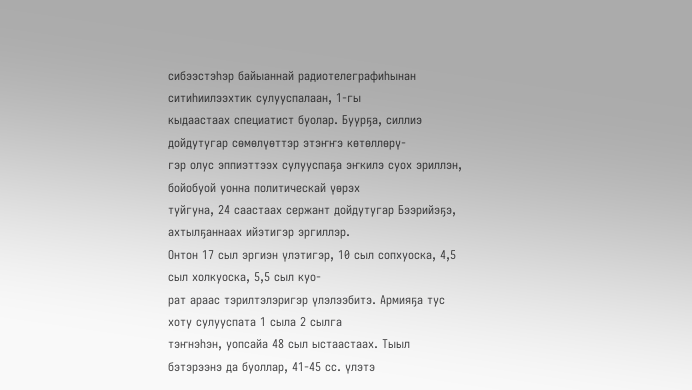сибээстэһэр байыаннай радиотелеграфиһынан ситиһиилээхтик сулууспалаан, 1-гы
кыдаастаах специатист буолар. Буурҕа, силлиэ дойдутугар сөмөлүөттэр этэҥҥэ көтөллөрү-
гэр олус эппиэттээх сулууспаҕа эҥкилэ суох эриллэн, бойобуой уонна политическай үөрэх
туйгуна, 24 саастаах сержант дойдутугар Бээрийэҕэ, ахтылҕаннаах ийэтигэр эргиллэр.
Онтон 17 сыл эргиэн үлэтигэр, 10 сыл сопхуоска, 4,5 сыл холкуоска, 5,5 сыл куо-
рат араас тэрилтэлэригэр үлэлээбитэ. Армияҕа тус хоту сулууспата 1 сыла 2 сылга
тэҥнэһэн, уопсайа 48 сыл ыстаастаах. Тыыл бэтэрээнэ да буоллар, 41-45 сс. үлэтэ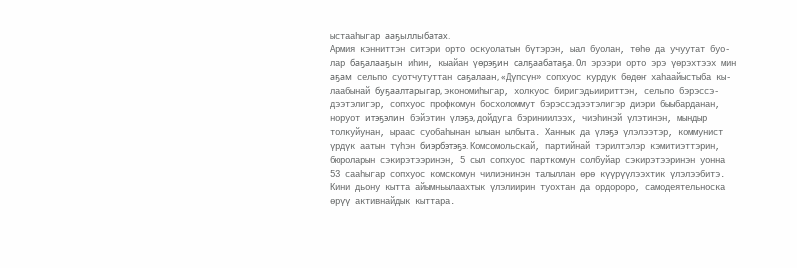ыстааһыгар ааҕыллыбатах.
Армия кэнниттэн ситэри орто оскуолатын бүтэрэн, ыал буолан, төһө да учуутат буо-
лар баҕалааҕын иһин, кыайан үөрэҕин салҕаабатаҕа. Ол эрээри орто эрэ үөрэхтээх мин
аҕам сельпо суотчутуттан саҕалаан, «Дүпсүн» сопхуос курдук бөдөҥ хаһаайыстыба кы-
лаабынай буҕаалтарыгар, экономиһыгар, холкуос биригэдьиириттэн, сельпо бэрэссэ-
дээтэлигэр, сопхуос профкомун босхоломмут бэрэссэдээтэлигэр диэри быыбарданан,
норуот итэҕэлин бэйэтин үлэҕэ, дойдуга бэриниилээх, чиэһинэй үлэтинэн, мындыр
толкуйунан, ыраас суобаһынан ылыан ылбыта. Ханнык да үлэҕэ үлэлээтэр, коммунист
үрдүк аатын түһэн биэрбэтэҕэ. Комсомольскай, партийнай тэрилтэлэр кэмитиэттэрин,
бюроларын сэкирэтээринэн, 5 сыл сопхуос парткомун солбуйар сэкирэтээринэн уонна
53 сааһыгар сопхуос комскомун чилиэнинэн талыллан өрө күүрүүлээхтик үлэлээбитэ.
Кини дьону кытта айымньылаахтык үлэлиирин туохтан да ордороро, самодеятельноска
өрүү активнайдык кыттара.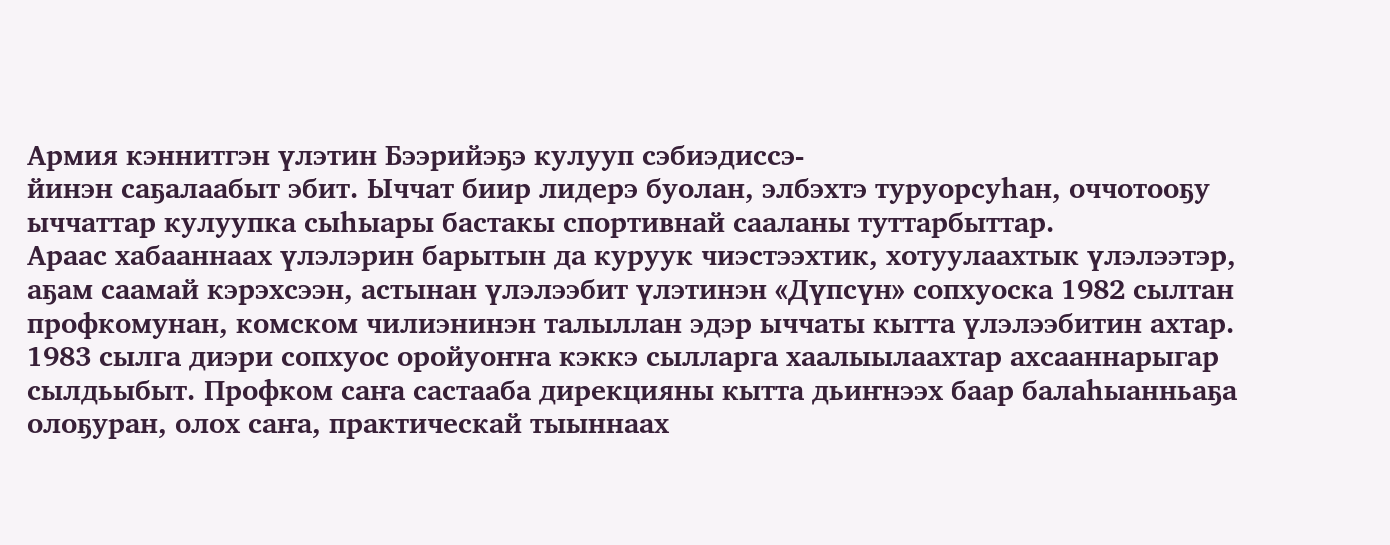Армия кэннитгэн үлэтин Бээрийэҕэ кулууп сэбиэдиссэ-
йинэн саҕалаабыт эбит. Ыччат биир лидерэ буолан, элбэхтэ туруорсуһан, оччотооҕу
ыччаттар кулуупка сыһыары бастакы спортивнай сааланы туттарбыттар.
Араас хабааннаах үлэлэрин барытын да куруук чиэстээхтик, хотуулаахтык үлэлээтэр,
аҕам саамай кэрэхсээн, астынан үлэлээбит үлэтинэн «Дүпсүн» сопхуоска 1982 сылтан
профкомунан, комском чилиэнинэн талыллан эдэр ыччаты кытта үлэлээбитин ахтар.
1983 сылга диэри сопхуос оройуоҥҥа кэккэ сылларга хаалыылаахтар ахсааннарыгар
сылдьыбыт. Профком саҥа састааба дирекцияны кытта дьиҥнээх баар балаһыанньаҕа
олоҕуран, олох саҥа, практическай тыыннаах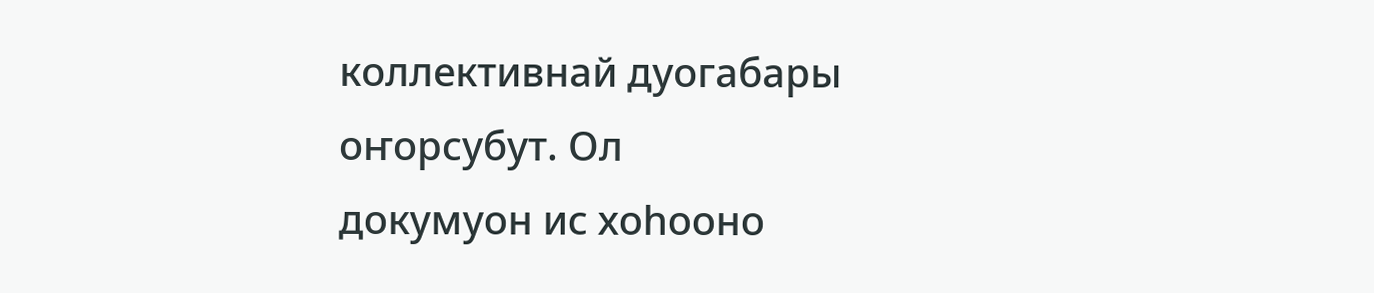коллективнай дуогабары оҥорсубут. Ол
докумуон ис хоһооно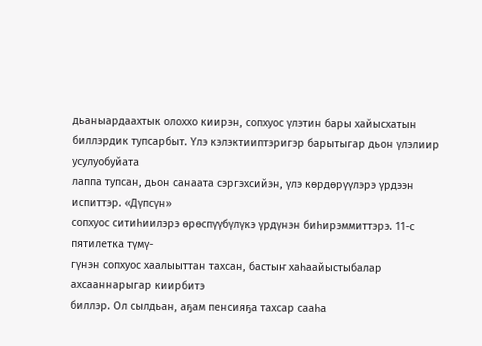дьаныардаахтык олоххо киирэн, сопхуос үлэтин бары хайысхатын
биллэрдик тупсарбыт. Үлэ кэлэктииптэригэр барытыгар дьон үлэлиир усулуобуйата
лаппа тупсан, дьон санаата сэргэхсийэн, үлэ көрдөрүүлэрэ үрдээн испиттэр. «Дүпсүн»
сопхуос ситиһиилэрэ өрөспүүбүлүкэ үрдүнэн биһирэммиттэрэ. 11-с пятилетка түмү-
гүнэн сопхуос хаалыыттан тахсан, бастыҥ хаһаайыстыбалар ахсааннарыгар киирбитэ
биллэр. Ол сылдьан, аҕам пенсияҕа тахсар сааһа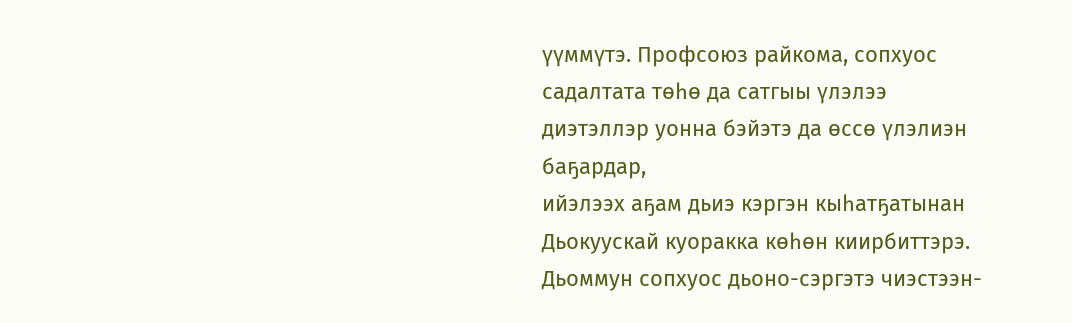үүммүтэ. Профсоюз райкома, сопхуос
садалтата төһө да сатгыы үлэлээ диэтэллэр уонна бэйэтэ да өссө үлэлиэн баҕардар,
ийэлээх аҕам дьиэ кэргэн кыһатҕатынан Дьокуускай куоракка көһөн киирбиттэрэ.
Дьоммун сопхуос дьоно-сэргэтэ чиэстээн-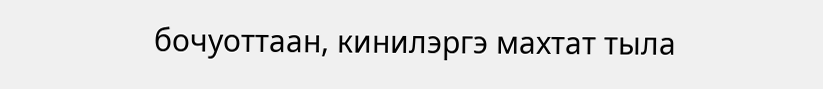бочуоттаан, кинилэргэ махтат тыла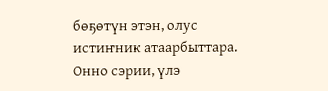бөҕөтүн этэн, олус истиҥник атаарбыттара. Онно сэрии, үлэ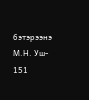бэтэрээнэ М.Н. Уш-
151